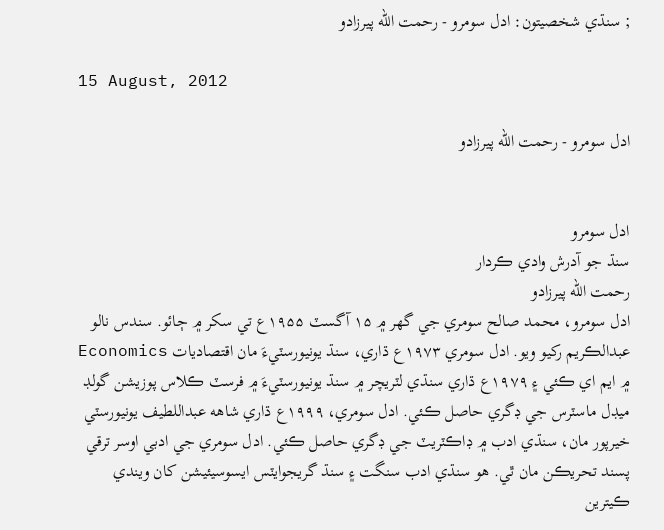; سنڌي شخصيتون: ادل سومرو - رحمت الله پيرزادو

15 August, 2012

ادل سومرو - رحمت الله پيرزادو


ادل سومرو
سنڌ جو آدرش وادي ڪردار
رحمت الله پيرزادو
ادل سومرو، محمد صالح سومري جي گهر ۾ ۱۵ آگسٽ ۱۹۵۵ع تي سکر ۾ ڄائو. سندس نالو عبدالڪريم رکيو ويو. ادل سومري ۱۹۷۳ع ڌاري، سنڌ يونيورسٽيءَ مان اقتصاديات Economics ۾ ايم اي ڪئي ۽ ۱۹۷۹ع ڌاري سنڌي لٽريچر ۾ سنڌ يونيورسٽيءَ ۾ فرسٽ ڪلاس پوزيشن گولڊ ميڊل ماسٽرس جي ڊگري حاصل ڪئي. ادل سومري، ۱۹۹۹ع ڌاري شاهه عبداللطيف يونيورسٽي خيرپور مان، سنڌي ادب ۾ ڊاڪٽريٽ جي ڊگري حاصل ڪئي. ادل سومري جي ادبي اوسر ترقي پسند تحريڪن مان ٿي. هو سنڌي ادب سنگت ۽ سنڌ گريجوايٽس ايسوسيئيشن کان ويندي ڪيترين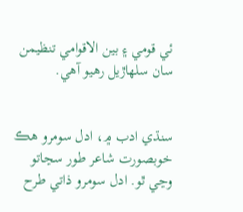ئي قومي ۽ بين الاقوامي تنظيمن سان سلهاڙيل رهيو آهي.


سنڌي ادب ۾، ادل سومرو هڪ خوبصورت شاعر طور سڃاتو وڃي ٿو. ادل سومرو ذاتي طرح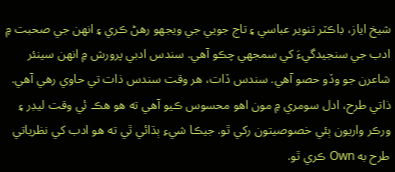شيخ اياز، ڊاڪٽر تنوير عباسي ۽ تاج جويي جي ويجهو رهڻ ڪري ۽ انهن جي صحبت ۾ ادب جي سنجيدگيءَ کي سمجهي چڪو آهي. سندس ادبي پرورش ۾ انهن سينئر شاعرن جو وڏو حصو آهي. سندس ڏات، هر وقت سندس ذات تي حاوي رهي آهي. ذاتي طرح، ادل سومري ۾ مون اهو محسوس ڪيو آهي ته هو هڪ ئي وقت ليڊر ۽ ورڪر واريون ٻئي خصوصيتون رکي ٿو. جيڪا شيءِ ٻڌائي ٿي ته هو ادب کي نظرياتي طرح به Own ڪري ٿو.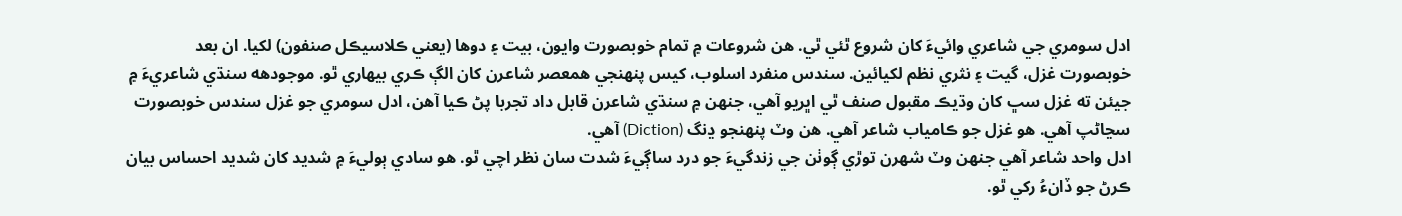ادل سومري جي شاعري وائيءَ کان شروع ٿئي ٿي. هن شروعات ۾ تمام خوبصورت وايون، بيت ۽ دوها (يعني ڪلاسيڪل صنفون) لکيا. ان بعد خوبصورت غزل، گيت ۽ نثري نظم لکيائين. سندس منفرد اسلوب، کيس پنهنجي همعصر شاعرن کان الڳ ڪري بيهاري ٿو. موجودهه سنڌي شاعريءَ ۾ جيئن ته غزل سڀ کان وڌيڪ مقبول صنف ٿي اڀريو آهي، جنهن ۾ سنڌي شاعرن قابل داد تجربا پڻ ڪيا آهن، ادل سومري جو غزل سندس خوبصورت سڃاڻپ آهي. هو غزل جو ڪامياب شاعر آهي. هن وٽ پنهنجو ڍنگ (Diction) آهي.
ادل واحد شاعر آهي جنهن وٽ شهرن توڙي ڳوٺن جي زندگيءَ جو درد ساڳيءَ شدت سان نظر اچي ٿو. هو سادي ٻوليءَ ۾ شديد کان شديد احساس بيان ڪرڻ جو ڏانءُ رکي ٿو.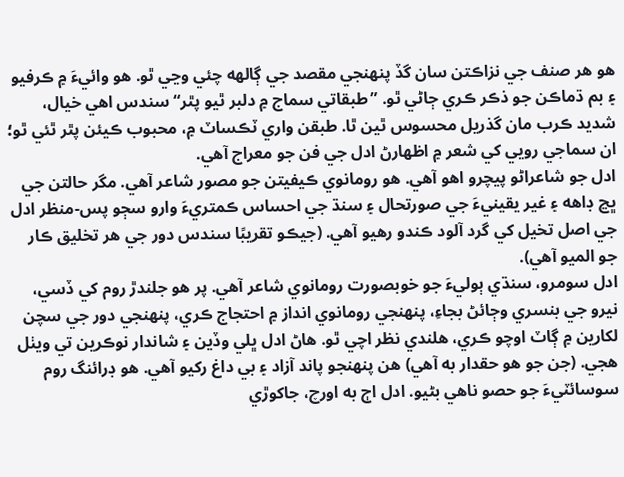هو هر صنف جي نزاڪتن سان گڏ پنهنجي مقصد جي ڳالهه چئي وڃي ٿو. هو وائيءَ ۾ ڪرفيو ۽ بم ڌماڪن جو ذڪر ڪري ڄاڻي ٿو. ”طبقاتي سماج ۾ دلبر ٿيو پٿر“ سندس اهي خيال، شديد ڪرب مان گذريل محسوس ٿين ٿا. طبقن واري ٽڪساٽ ۾، محبوب ڪيئن پٿر ٿئي ٿو؛ ان سماجي رويي کي شعر ۾ اظهارڻ ادل جي فن جو معراج آهي.
ادل جو شاعراڻو پيچرو اهو آهي. هو رومانوي ڪيفيتن جو مصور شاعر آهي. مگر حالتن جي ڀڃ ڊاهه ۽ غير يقينيءَ جي صورتحال ۽ سنڌ جي احساس ڪمتريءَ وارو سڄو پس-منظر ادل جي اصل تخيل کي گرد آلود ڪندو رهيو آهي. (جيڪو تقريبًا سندس دور جي هر تخليق ڪار جو الميو آهي).
ادل سومرو، سنڌي ٻوليءَ جو خوبصورت رومانوي شاعر آهي. پر هو جلندڙ روم کي ڏسي، نيرو جي بنسري وڄائڻ بجاءِ، پنهنجي رومانوي انداز ۾ احتجاج ڪري، پنهنجي دور جي سچن لکارين ۾ ڳاٽ اوچو ڪري، هلندي نظر اچي ٿو. هاڻ ادل ڀلي وڏين ۽ شاندار نوڪرين تي ويٺل هجي. (جن جو هو حقدار به آهي) هن پنهنجو پاند آزاد ۽ بي داغ رکيو آهي. هو ڊرائنگ روم سوسائٽيءَ جو حصو ناهي بڻيو. ادل اڄ به اورچ، جاکوڙي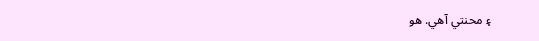۽ محنتي آهي. هو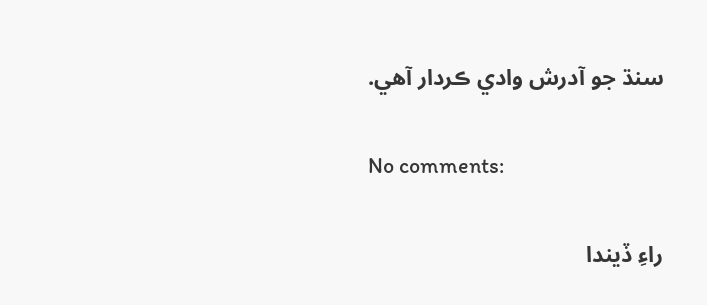سنڌ جو آدرش وادي ڪردار آهي.

No comments:

راءِ ڏيندا